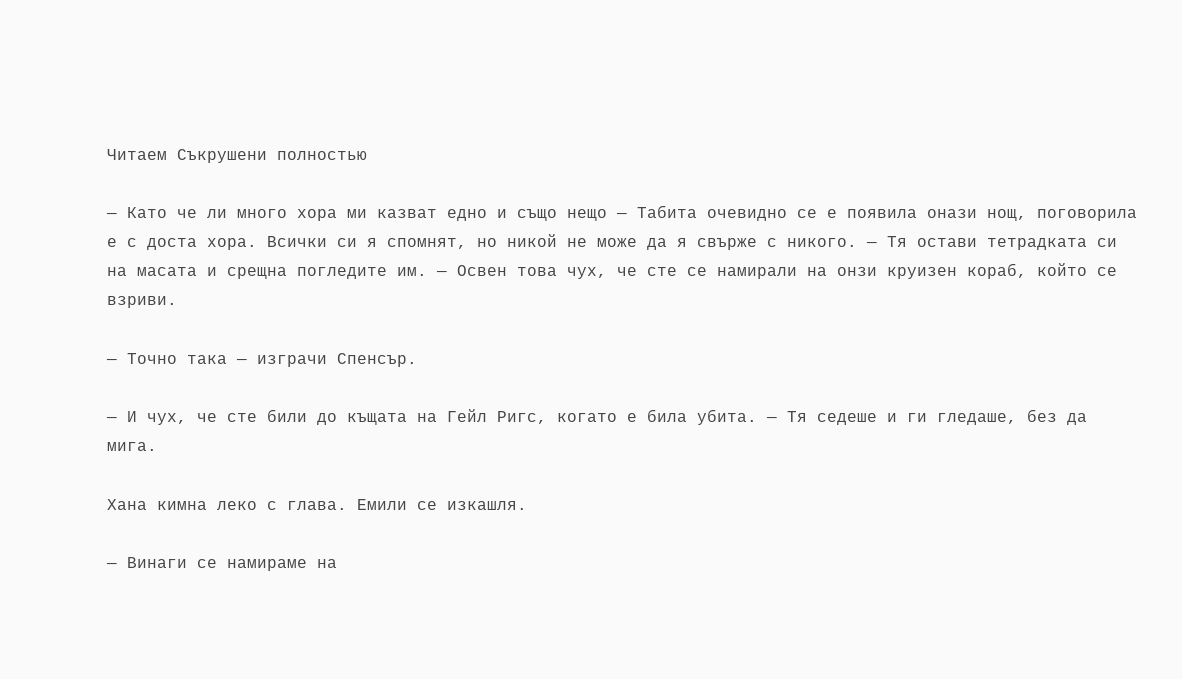Читаем Съкрушени полностью

— Като че ли много хора ми казват едно и също нещо — Табита очевидно се е появила онази нощ, поговорила е с доста хора. Всички си я спомнят, но никой не може да я свърже с никого. — Тя остави тетрадката си на масата и срещна погледите им. — Освен това чух, че сте се намирали на онзи круизен кораб, който се взриви.

— Точно така — изграчи Спенсър.

— И чух, че сте били до къщата на Гейл Ригс, когато е била убита. — Тя седеше и ги гледаше, без да мига.

Хана кимна леко с глава. Емили се изкашля.

— Винаги се намираме на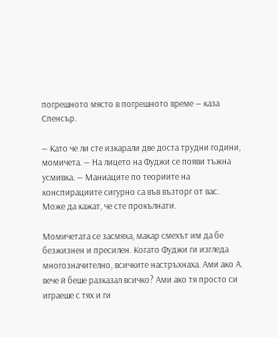погрешното място в погрешното време — каза Спенсър.

— Като че ли сте изкарали две доста трудни години, момичета. — На лицето на Фуджи се появи тъжна усмивка. — Маниаците по теориите на конспирациите сигурно са във възторг от вас. Може да кажат, че сте прокълнати.

Момичетата се засмяха, макар смехът им да бе безжизнен и пресилен. Когато Фуджи ги изгледа многозначително, всичките настръхнаха. Ами ако А. вече й беше разказал всичко? Ами ако тя просто си играеше с тях и ги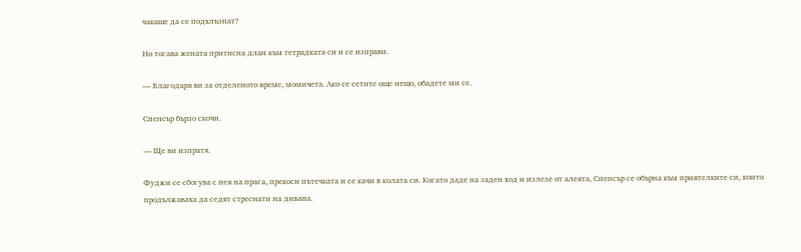чакаше да се подхлъзнат?

Но тогава жената притисна длан към тетрадката си и се изправи.

— Благодаря ви за отделеното време, момичета. Ако се сетите още нещо, обадете ми се.

Спенсър бързо скочи.

— Ще ви изпратя.

Фуджи се сбогува с нея на прага, прекоси пътечката и се качи в колата си. Когато даде на заден ход и излезе от алеята, Спенсър се обърна към приятелките си, които продължаваха да седят стреснати на дивана.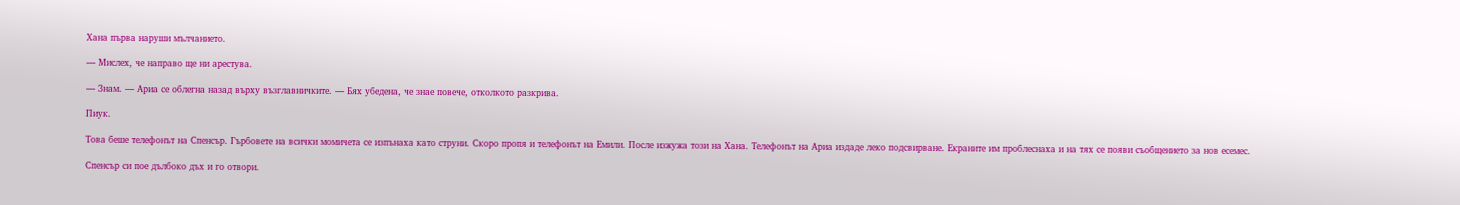Хана първа наруши мълчанието.

— Мислех, че направо ще ни арестува.

— Знам. — Ариа се облегна назад върху възглавничките. — Бях убедена, че знае повече, отколкото разкрива.

Пиук.

Това беше телефонът на Спенсър. Гърбовете на всички момичета се изпънаха като струни. Скоро пропя и телефонът на Емили. После изжужа този на Хана. Телефонът на Ариа издаде леко подсвирване. Екраните им проблеснаха и на тях се появи съобщението за нов есемес.

Спенсър си пое дълбоко дъх и го отвори.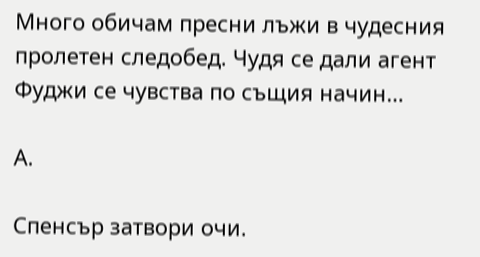Много обичам пресни лъжи в чудесния пролетен следобед. Чудя се дали агент Фуджи се чувства по същия начин…

А.

Спенсър затвори очи.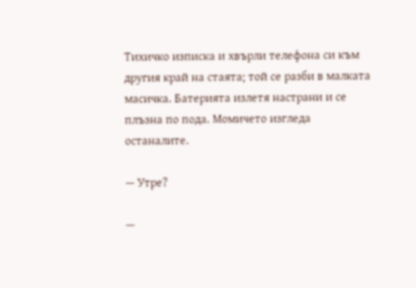Тихичко изписка и хвърли телефона си към другия край на стаята; той се разби в малката масичка. Батерията излетя настрани и се плъзна по пода. Момичето изгледа останалите.

— Утре?

—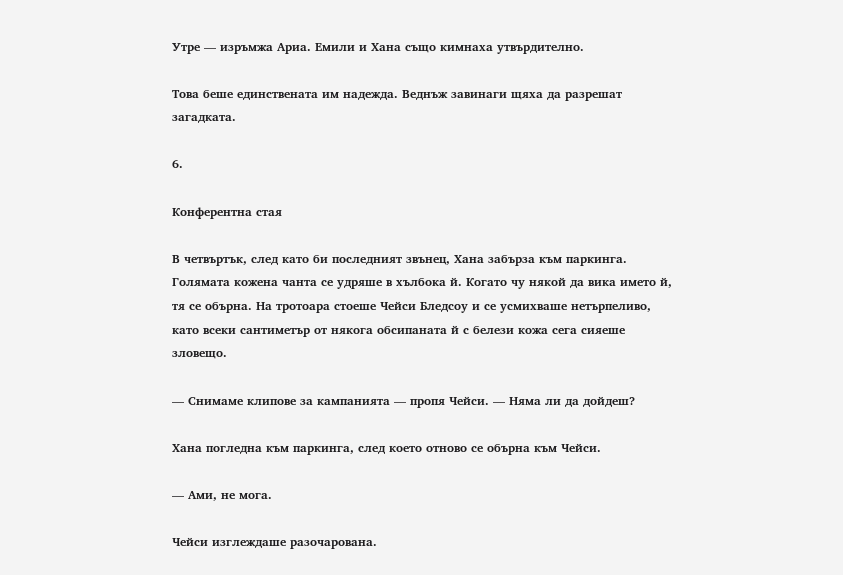Утре — изръмжа Ариа. Емили и Хана също кимнаха утвърдително.

Това беше единствената им надежда. Веднъж завинаги щяха да разрешат загадката.

6.

Конферентна стая

В четвъртък, след като би последният звънец, Хана забърза към паркинга. Голямата кожена чанта се удряше в хълбока й. Когато чу някой да вика името й, тя се обърна. На тротоара стоеше Чейси Бледсоу и се усмихваше нетърпеливо, като всеки сантиметър от някога обсипаната й с белези кожа сега сияеше зловещо.

— Снимаме клипове за кампанията — пропя Чейси. — Няма ли да дойдеш?

Хана погледна към паркинга, след което отново се обърна към Чейси.

— Ами, не мога.

Чейси изглеждаше разочарована.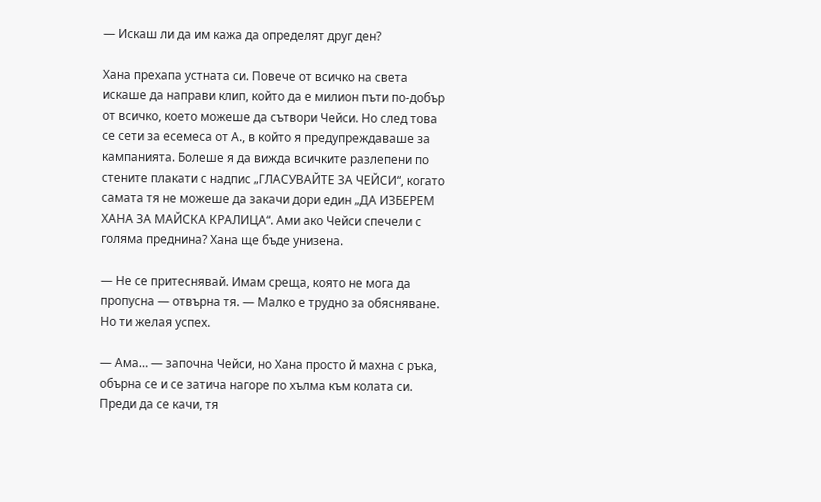— Искаш ли да им кажа да определят друг ден?

Хана прехапа устната си. Повече от всичко на света искаше да направи клип, който да е милион пъти по-добър от всичко, което можеше да сътвори Чейси. Но след това се сети за есемеса от А., в който я предупреждаваше за кампанията. Болеше я да вижда всичките разлепени по стените плакати с надпис „ГЛАСУВАЙТЕ ЗА ЧЕЙСИ“, когато самата тя не можеше да закачи дори един „ДА ИЗБЕРЕМ ХАНА ЗА МАЙСКА КРАЛИЦА“. Ами ако Чейси спечели с голяма преднина? Хана ще бъде унизена.

— Не се притеснявай. Имам среща, която не мога да пропусна — отвърна тя. — Малко е трудно за обясняване. Но ти желая успех.

— Ама… — започна Чейси, но Хана просто й махна с ръка, обърна се и се затича нагоре по хълма към колата си. Преди да се качи, тя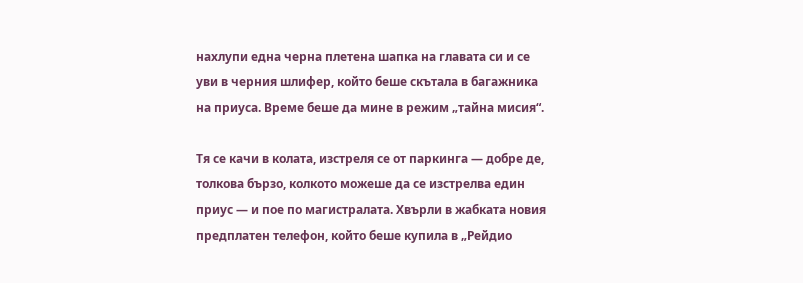нахлупи една черна плетена шапка на главата си и се уви в черния шлифер, който беше скътала в багажника на приуса. Време беше да мине в режим „тайна мисия“.

Тя се качи в колата, изстреля се от паркинга — добре де, толкова бързо, колкото можеше да се изстрелва един приус — и пое по магистралата. Хвърли в жабката новия предплатен телефон, който беше купила в „Рейдио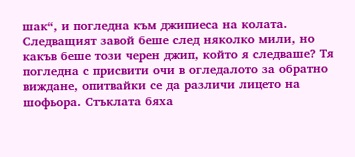шак“, и погледна към джипиеса на колата. Следващият завой беше след няколко мили, но какъв беше този черен джип, който я следваше? Тя погледна с присвити очи в огледалото за обратно виждане, опитвайки се да различи лицето на шофьора. Стъклата бяха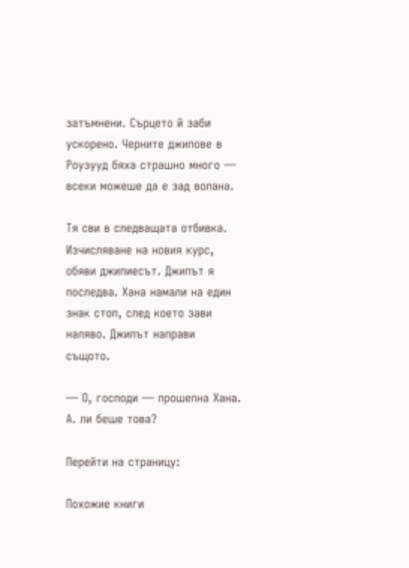затъмнени. Сърцето й заби ускорено. Черните джипове в Роузууд бяха страшно много — всеки можеше да е зад волана.

Тя сви в следващата отбивка. Изчисляване на новия курс, обяви джипиесът. Джипът я последва. Хана намали на един знак стоп, след което зави наляво. Джипът направи същото.

— О, господи — прошепна Хана. А. ли беше това?

Перейти на страницу:

Похожие книги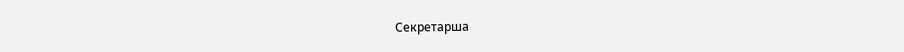Секретарша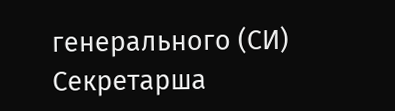генерального (СИ)
Секретарша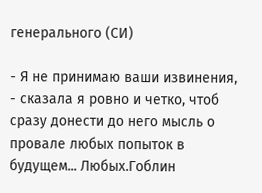генерального (СИ)

- Я не принимаю ваши извинения, - сказала я ровно и четко, чтоб сразу донести до него мысль о провале любых попыток в будущем... Любых.Гоблин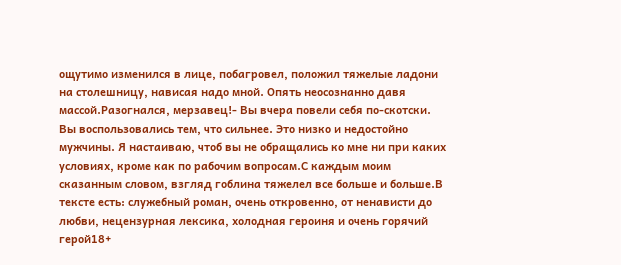ощутимо изменился в лице, побагровел, положил тяжелые ладони на столешницу, нависая надо мной. Опять неосознанно давя массой.Разогнался, мерзавец!- Вы вчера повели себя по-скотски. Вы воспользовались тем, что сильнее. Это низко и недостойно мужчины. Я настаиваю, чтоб вы не обращались ко мне ни при каких условиях, кроме как по рабочим вопросам.С каждым моим сказанным словом, взгляд гоблина тяжелел все больше и больше.В тексте есть: служебный роман, очень откровенно, от ненависти до любви, нецензурная лексика, холодная героиня и очень горячий герой18+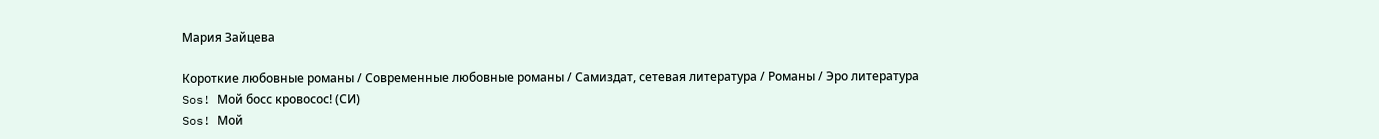Мария Зайцева

Короткие любовные романы / Современные любовные романы / Самиздат, сетевая литература / Романы / Эро литература
Sos! Мой босс кровосос! (СИ)
Sos! Мой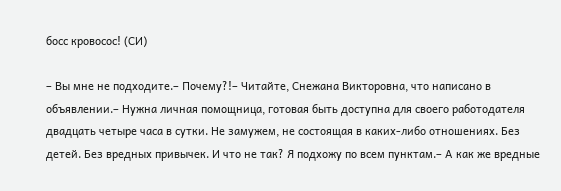босс кровосос! (СИ)

– Вы мне не подходите.– Почему?!– Читайте, Снежана Викторовна, что написано в объявлении.– Нужна личная помощница, готовая быть доступна для своего работодателя двадцать четыре часа в сутки. Не замужем, не состоящая в каких-либо отношениях. Без детей. Без вредных привычек. И что не так? Я подхожу по всем пунктам.– А как же вредные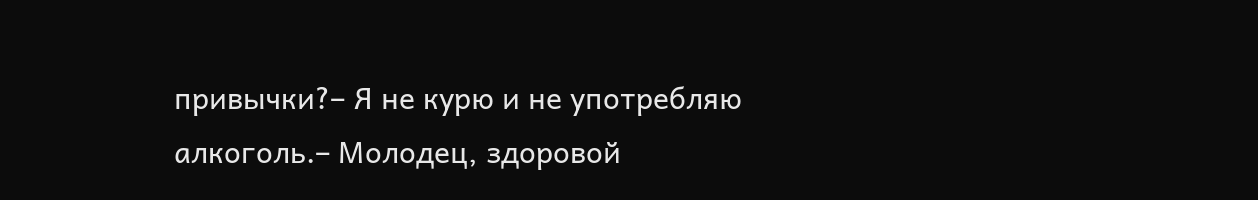привычки?– Я не курю и не употребляю алкоголь.– Молодец, здоровой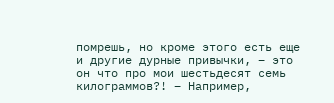помрешь, но кроме этого есть еще и другие дурные привычки, – это он что про мои шестьдесят семь килограммов?! – Например,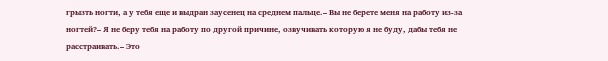грызть ногти, а у тебя еще и выдран заусенец на среднем пальце.– Вы не берете меня на работу из-за ногтей?– Я не беру тебя на работу по другой причине, озвучивать которую я не буду, дабы тебя не расстраивать.– Это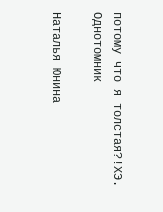потому что я толстая?!ХЭ. Однотомник

Наталья Юнина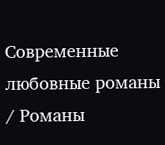Современные любовные романы / Романы